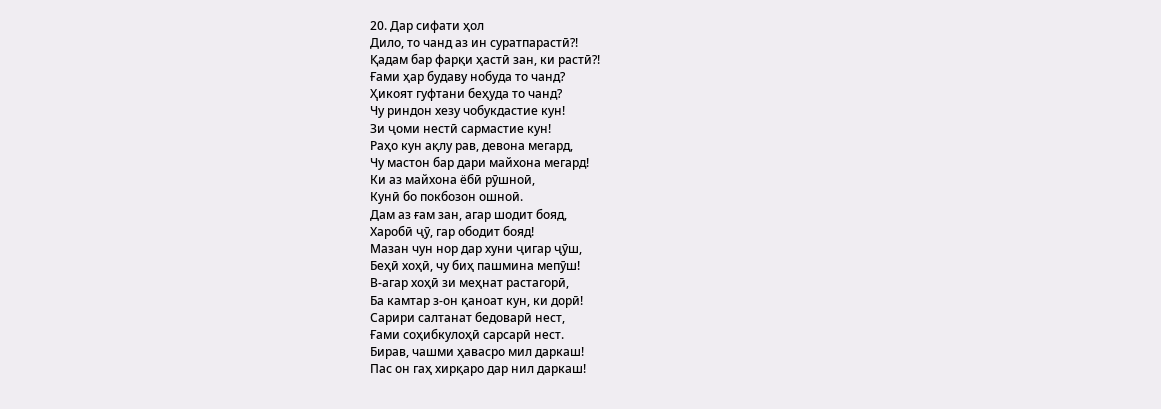20. Дар сифати ҳол
Дило, то чанд аз ин суратпарастӣ?!
Қадам бар фарқи ҳастӣ зан, ки растӣ?!
Ғами ҳар будаву нобуда то чанд?
Ҳикоят гуфтани беҳуда то чанд?
Чу риндон хезу чобукдастие кун!
Зи ҷоми нестӣ сармастие кун!
Раҳо кун ақлу рав, девона мегард,
Чу мастон бар дари майхона мегард!
Ки аз майхона ёбӣ рӯшноӣ,
Кунӣ бо покбозон ошноӣ.
Дам аз ғам зан, агар шодит бояд,
Харобӣ ҷӯ, гар ободит бояд!
Мазан чун нор дар хуни ҷигар ҷӯш,
Беҳӣ хоҳӣ, чу биҳ пашмина мепӯш!
В-агар хоҳӣ зи меҳнат растагорӣ,
Ба камтар з-он қаноат кун, ки дорӣ!
Сарири салтанат бедоварӣ нест,
Ғами соҳибкулоҳӣ сарсарӣ нест.
Бирав, чашми ҳавасро мил даркаш!
Пас он гаҳ хирқаро дар нил даркаш!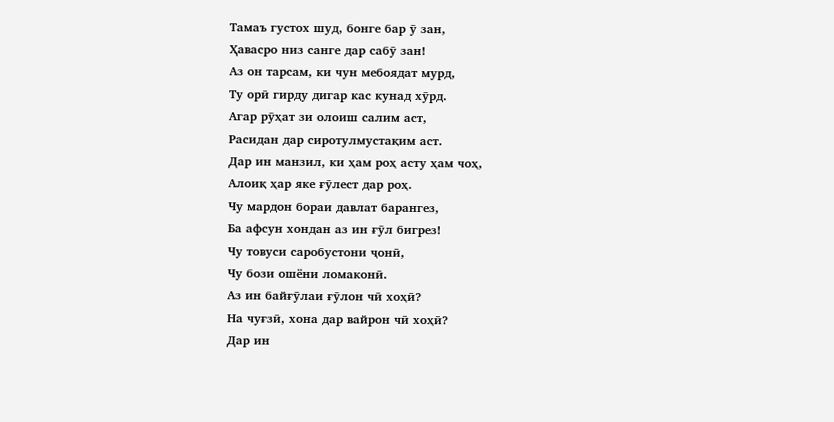Тамаъ густох шуд, бонге бар ӯ зан,
Ҳавасро низ санге дар сабӯ зан!
Аз он тарсам, ки чун мебоядат мурд,
Ту орӣ гирду дигар кас кунад хӯрд.
Агар рӯҳат зи олоиш салим аст,
Расидан дар сиротулмустақим аст.
Дар ин манзил, ки ҳам роҳ асту ҳам чоҳ,
Алоиқ ҳар яке ғӯлест дар роҳ.
Чу мардон бораи давлат барангез,
Ба афсун хондан аз ин ғӯл бигрез!
Чу товуси саробустони ҷонӣ,
Чу бози ошёни ломаконӣ.
Аз ин байғӯлаи ғӯлон чӣ хоҳӣ?
На чуғзӣ, хона дар вайрон чӣ хоҳӣ?
Дар ин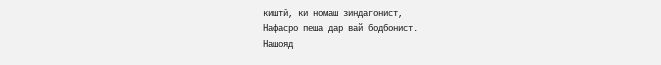киштӣ, ки номаш зиндагонист,
Нафасро пеша дар вай бодбонист.
Нашояд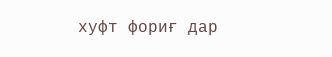хуфт фориғ дар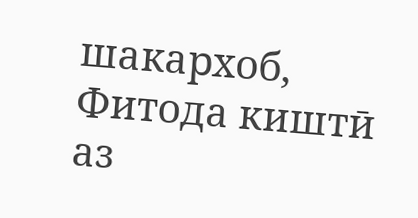шакархоб,
Фитода киштӣ аз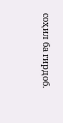соҳил ба гирдоб.